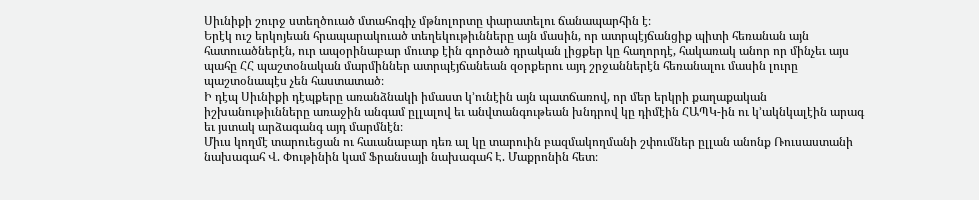Սիւնիքի շուրջ ստեղծուած մտահոգիչ մթնոլորտը փարատելու ճանապարհին է։
Երէկ ուշ երկոյեան հրապարակուած տեղեկութիւնները այն մասին, որ ատրպէյճանցիք պիտի հեռանան այն հատուածներէն, ուր ապօրինաբար մուտք էին գործած դրական լիցքեր կը հաղորդէ, հակառակ անոր որ մինչեւ այս պահը ՀՀ պաշտօնական մարմիններ ատրպէյճանեան զօրքերու այդ շրջաններէն հեռանալու մասին լուրը պաշտօնապէս չեն հաստատած։
Ի դէպ Սիւնիքի դէպքերը առանձնակի իմաստ կ՚ունէին այն պատճառով, որ մեր երկրի քաղաքական իշխանութիւնները առաջին անգամ ըլլալով եւ անվտանգութեան խնդրով կը դիմէին ՀԱՊԿ-ին ու կ՚ակնկալէին արագ եւ յստակ արձագանգ այդ մարմնէն։
Միւս կողմէ տարուեցան ու հաւանաբար դեռ ալ կը տարուին բազմակողմանի շփումներ ըլլան անոնք Ռուսաստանի նախագահ Վ. Փութինին կամ Ֆրանսայի նախագահ Է. Մաքրոնին հետ։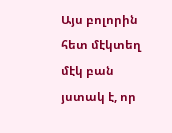Այս բոլորին հետ մէկտեղ մէկ բան յստակ է, որ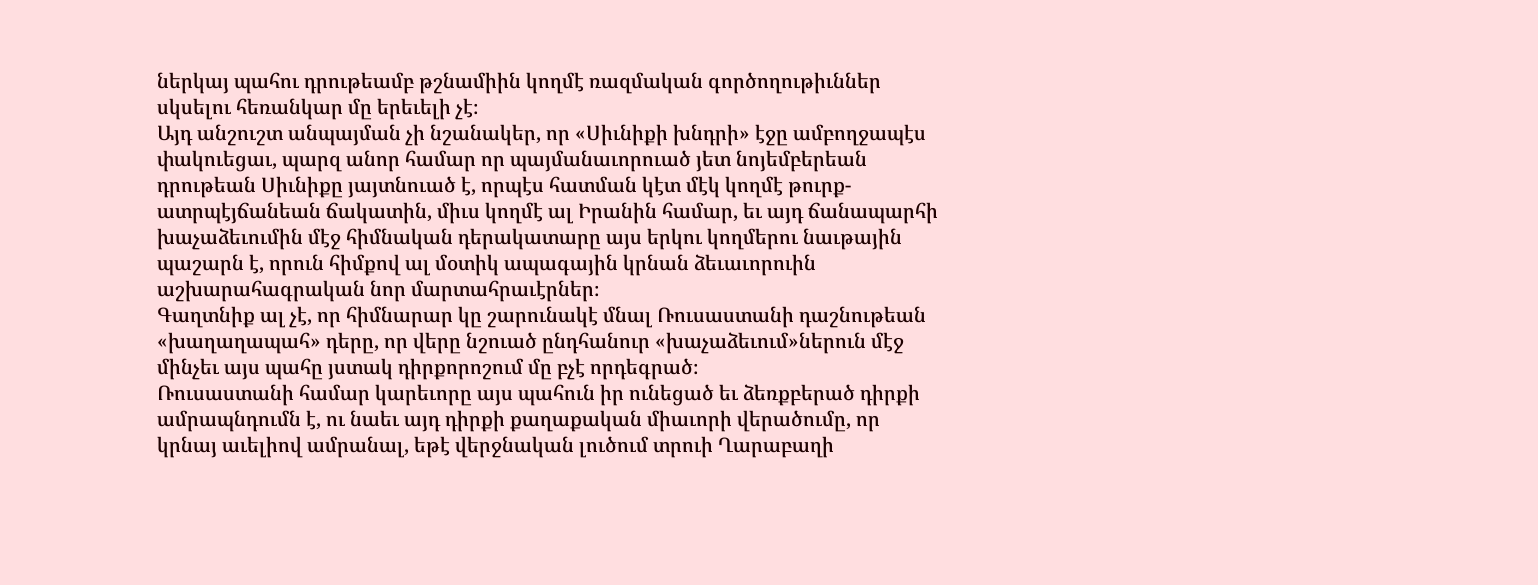ներկայ պահու դրութեամբ թշնամիին կողմէ ռազմական գործողութիւններ սկսելու հեռանկար մը երեւելի չէ։
Այդ անշուշտ անպայման չի նշանակեր, որ «Սիւնիքի խնդրի» էջը ամբողջապէս փակուեցաւ, պարզ անոր համար որ պայմանաւորուած յետ նոյեմբերեան դրութեան Սիւնիքը յայտնուած է, որպէս հատման կէտ մէկ կողմէ թուրք-ատրպէյճանեան ճակատին, միւս կողմէ ալ Իրանին համար, եւ այդ ճանապարհի խաչաձեւումին մէջ հիմնական դերակատարը այս երկու կողմերու նաւթային պաշարն է, որուն հիմքով ալ մօտիկ ապագային կրնան ձեւաւորուին աշխարահագրական նոր մարտահրաւէրներ։
Գաղտնիք ալ չէ, որ հիմնարար կը շարունակէ մնալ Ռուսաստանի դաշնութեան «խաղաղապահ» դերը, որ վերը նշուած ընդհանուր «խաչաձեւում»ներուն մէջ մինչեւ այս պահը յստակ դիրքորոշում մը բչէ որդեգրած։
Ռուսաստանի համար կարեւորը այս պահուն իր ունեցած եւ ձեռքբերած դիրքի ամրապնդումն է, ու նաեւ այդ դիրքի քաղաքական միաւորի վերածումը, որ կրնայ աւելիով ամրանալ, եթէ վերջնական լուծում տրուի Ղարաբաղի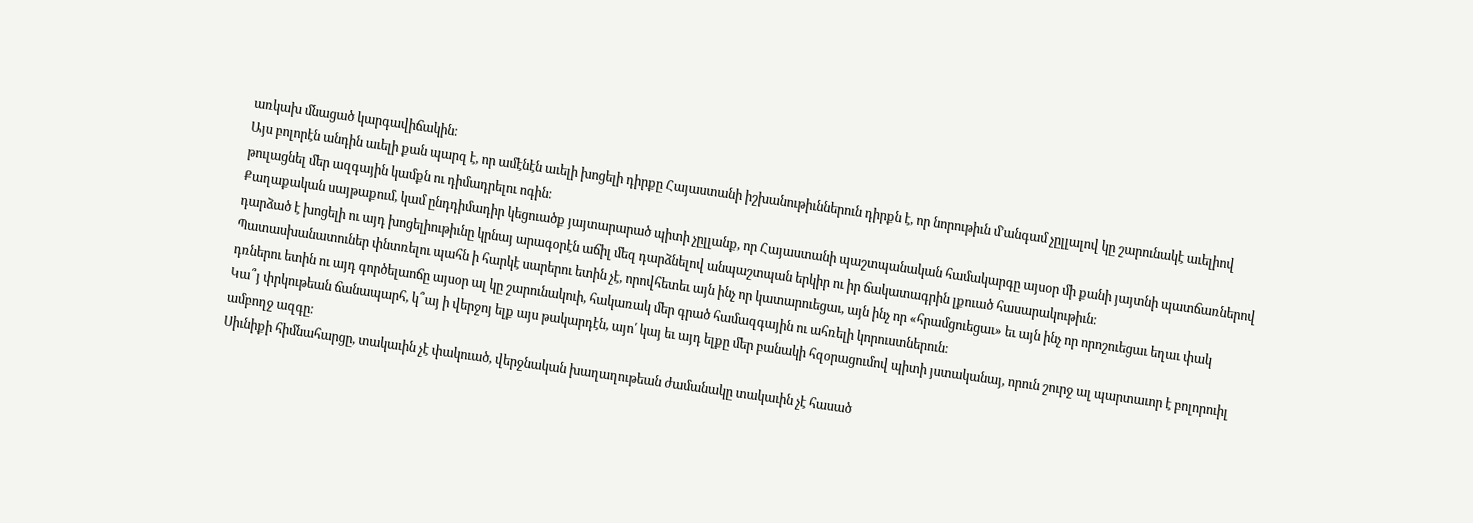առկախ մնացած կարգավիճակին։
Այս բոլորէն անդին աւելի քան պարզ է, որ ամէնէն աւելի խոցելի դիրքը Հայաստանի իշխանութիւններուն դիրքն է, որ նորութիւն մ՚անգամ չըլլալով կը շարունակէ աւելիով թուլացնել մեր ազգային կամքն ու դիմադրելու ոգին։
Քաղաքական սայթաքում, կամ ընդդիմադիր կեցուածք յայտարարած պիտի չըլլանք, որ Հայաստանի պաշտպանական համակարգը այսօր մի քանի յայտնի պատճառներով դարձած է խոցելի ու այդ խոցելիութիւնը կրնայ արագօրէն աճիլ մեզ դարձնելով անպաշտպան երկիր ու իր ճակատագրին լքուած հասարակութիւն։
Պատասխանատուներ փնտռելու պահն ի հարկէ սարերու ետին չէ, որովհետեւ այն ինչ որ կատարուեցաւ, այն ինչ որ «հրամցուեցաւ» եւ այն ինչ որ որոշուեցաւ եղաւ փակ դռներու ետին ու այդ գործելաոճը այսօր ալ կը շարունակուի, հակառակ մեր գրած համազգային ու ահռելի կորուստներուն։
Կա՞յ փրկութեան ճանապարհ, կ՞այ ի վերջոյ ելք այս թակարդէն, այո՛ կայ եւ այդ ելքը մեր բանակի հզօրացումով պիտի յստականայ, որուն շուրջ ալ պարտաւոր է բոլորուիլ ամբողջ ազգը։
Սիւնիքի հիմնահարցը, տակաւին չէ փակուած, վերջնական խաղաղութեան ժամանակը տակաւին չէ հասած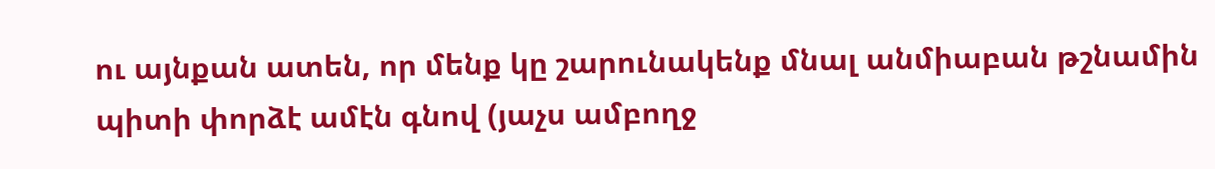ու այնքան ատեն, որ մենք կը շարունակենք մնալ անմիաբան թշնամին պիտի փորձէ ամէն գնով (յաչս ամբողջ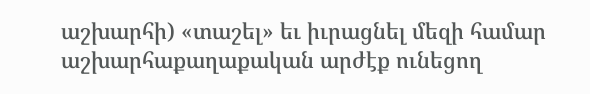աշխարհի) «տաշել» եւ իւրացնել մեզի համար աշխարհաքաղաքական արժէք ունեցող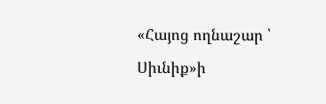«Հայոց ողնաշար ՝ Սիւնիք»ի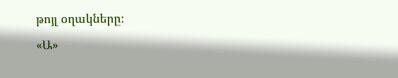թոյլ օղակները։
«Ա»